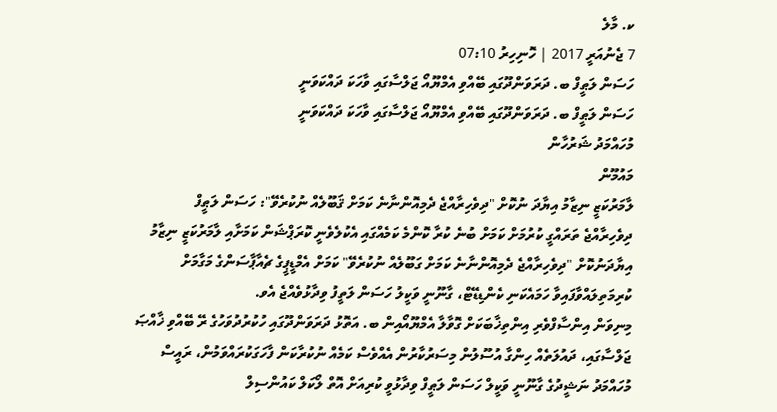ކ. މާލެ
7 ޖެނުއަރީ 2017 | ހޮނިހިރު 07:10
ހަސަން ލަޠީފް ބ. ދަރަވަންދޫގައި ބޭއްވި އެމްޔޫއޯ ޖަލްސާގައި ވާހަކަ ދައްކަވަނީ
ހަސަން ލަޠީފް ބ. ދަރަވަންދޫގައި ބޭއްވި އެމްޔޫއޯ ޖަލްސާގައި ވާހަކަ ދައްކަވަނީ
މުހައްމަދު ޝަރުހާން
މައުމޫން
ލާމަރުކަޒީ ނިޒާމު އިޔާދަ ނުކޮށް "ދިވެހިރާއްޖެ ދެމިއޮންނާނެ ކަމަށް ޤަބޫލެއް ނުކުރެވޭ": ހަސަން ލަޠީފް
ދިވެހިރާއްޖެ ތަރައްގީ ކުރުމަށް ކަމަށް ބުނެ ކުރާ ކޮންމެ ކަމެއްގައި އެކުލެވެނީ ކޮރަޕްޝަން ކަމަށާއި ލާމަރުކަޒީ ނިޒާމު އިޔާދަނުކޮށް "ދިވެހިރާއްޖެ ދެމިއޮންނާނެ ކަމަށް ގަބޫލެއް ނުކުރެވޭ" ކަމަށް އެމްޑީޕީގެ ޗެއާޕާސަންގެ މަގާމަށް ކުރިމަތިލައްވާފައިވާ ހަމައެކަނި ކެންޑިޑޭޓް، ގާނޫނީ ވަކީލު ހަސަން ލަތީފު ވިދާޅުވެއްޖެ އެވ.
މިނިވަން އިންސާފްވެރި އިންތިޚާބަކަށް ގޮވާލާ އެމްޔޫއޯއިން ބ. އަތޮޅު ދަރަވަންދޫގައި ހުކުރުދުވަހުގެ ރޭ ބޭއްވި ޚާއްޞަ ޖަލްސާގައި، ދައުލަތެއް ހިންގާ އުސޫލުން މިސަރުކާރުން އެއްވެސް ކަމެއް ނުކުރާކަން ފާހަގަކުރައްވަމުން، ރައީސް މުހައްމަދު ނަޝީދުގެ ގާނޫނީ ވަކީލް ހަސަން ލަޠީފް ވިދާޅުވީ ކުރިއަށް އޮތް ލޯކަލް ކައުންސިލް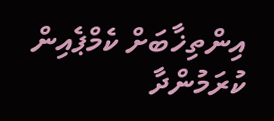އިންތިޚާބަށް ކެމްޕެއިން ކުރަމުންދާ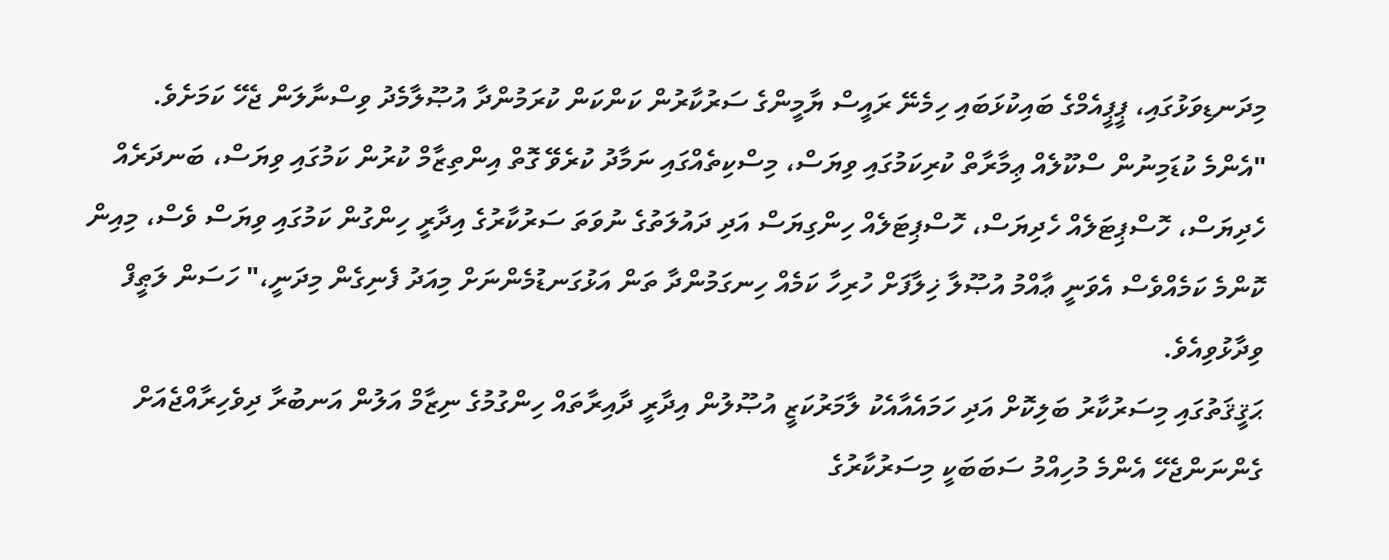މިދަނޑިވަޅުގައި، ޕީޕީއެމްގެ ބައިކުޅަބައި ހިމެނޭ ރައީސް ޔާމީންގެ ސަރުކާރުން ކަންކަން ކުރަމުންދާ އުޞޫލާމެދު ވިސްނާލަން ޖެހޭ ކަމަށެވެ.
"އެންމެ ކުޑަމިނުން ސްކޫލެއް ޢިމާރާތް ކުރިކަމުގައި ވިޔަސް، މިސްކިތެއްގައި ނަމާދު ކުރެވޭ ގޮތް އިންތިޒާމް ކުރުން ކަމުގައި ވިޔަސް، ބަނދަރެއް ހެދިޔަސް، ހޮސްޕިޓަލެއް ހެދިޔަސް، ހޮސްޕިޓަލެއް ހިންގިޔަސް އަދި ދައުލަތުގެ ނުވަތަ ސަރުކާރުގެ އިދާރީ ހިންގުން ކަމުގައި ވިޔަސް ވެސް، މިއިން ކޮންމެ ކަމެއްވެސް އެވަނީ ޢާއްމު އުޞޫލާ ޚިލާފަށް ހުރިހާ ކަމެއް ހިނގަމުންދާ ތަން އަޅުގަނޑުމެންނަށް މިއަދު ފެނިގެން މިދަނީ،" ހަސަން ލަޠީފް ވިދާޅުވިއެވެ.
ޙަޤީޤަތުގައި މިސަރުކާރު ބަލިކޮށް އަދި ހަމައެއާއެކު ލާމަރުކަޒީ އުޞޫލުން އިދާރީ ދާއިރާތައް ހިންގުމުގެ ނިޒާމް އަލުން އަނބުރާ ދިވެހިރާއްޖެއަށް ގެންނަންޖެހޭ އެންމެ މުހިއްމު ސަބަބަކީ މިސަރުކާރުގެ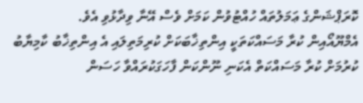ކޮރަޕްޝަންގެ ޢަމަލުތައް ހުއްޓުވުން ކަމަށް ވެސް އޭނާ ވިދާޅުވި އެވެ.
އެމްޔޫއޯއިން ކުރާ މަސައްކަތަކީ އިންތިޚާބަކަށް ކުރިމަތިލައި އެ އިންތިޚާބު ކާމިޔާބު ކުރުމަށް ކުރާ މަސައްކަތް އެކަނި ނޫންކަން ފާހަގަކުރައްވާ ހަސަން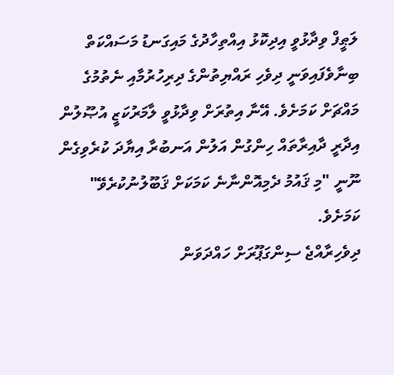ލަޠީފް ވިދާޅުވީ އިދިކޮޅު އިއްތިހާދުގެ މައިގަނޑު މަސައްކަތް ބިނާވެފައިވަނީ ދިވެހި ރައްޔިތުންގެ ދިރިހުރުމާއި ނެތުމުގެ މައްޗަށް ކަމަށެވެ. އޭނާ އިތުރަށް ވިދާޅުވީ ލާމަރުކަޒީ އުޞޫލުން އިދާރީ ދާއިރާތައް ހިންގުން އަލުން އަނބުރާ އިޔާދަ ކުރެވިގެން ނޫނީ "މި ޤައުމު ދެމިއޮންނާނެ ކަމަކަށް ޤަބޫލުނުކުރެވޭ" ކަމަށެވެ.
ދިވެހިރާއްޖެ ސިންގަޕޫރަށް ހައްދަވަން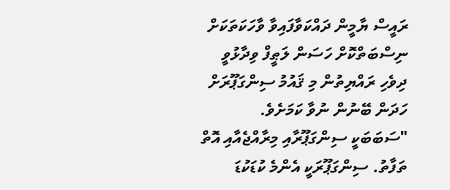ރައީސް ޔާމީން ދައްކަވާފައިވާ ވާހަކަތަކަށް ނިސްބަތްކޮށް ހަސަން ލަޠީފް ވިދާޅުވީ ދިވެހި ރައްޔިތުން މި ޤައުމު ސިންގަޕޫރަށް ހަދަން ބޭނުން ނުވާ ކަމަށެވެ.
"ސަބަބަކީ ސިންގަޕޫރާއި މިރާއްޖެއާއި އޮތް ތަފާތު. ސިންގަޕޫރަކީ އެންމެ ކުޑަކުޑަ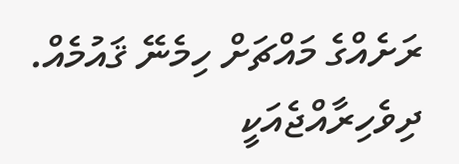ރަށެއްގެ މައްޗަށް ހިމެނޭ ޤައުމެއް. ދިވެހިރާއްޖެއަކީ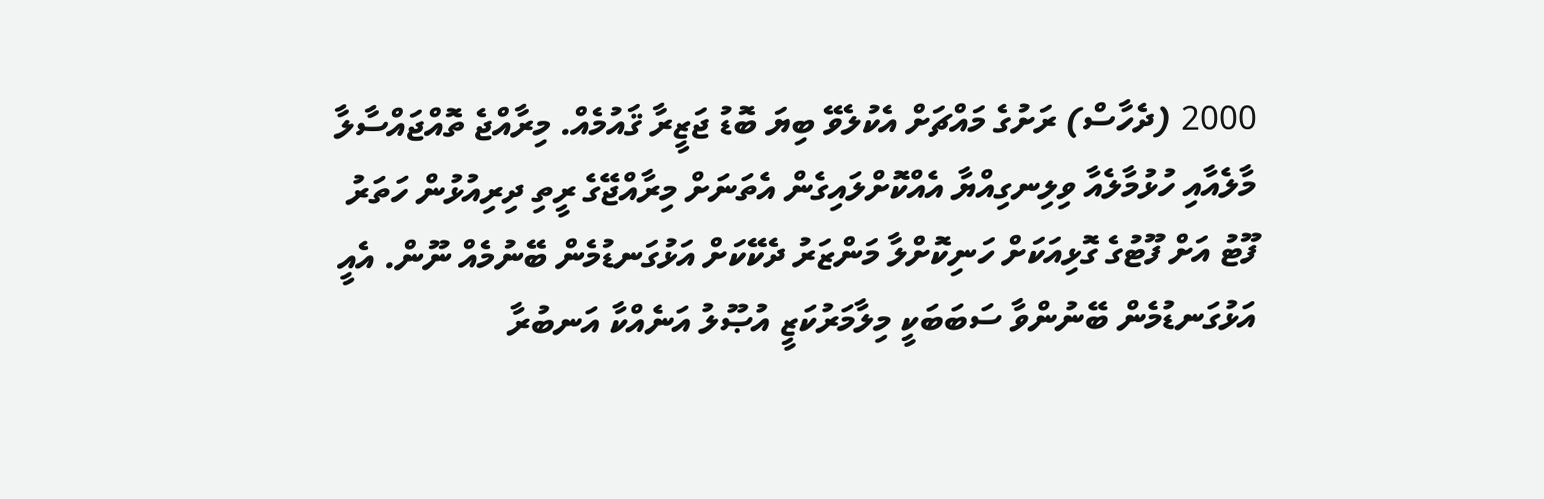2000 (ދެހާސް) ރަށުގެ މައްޗަށް އެކުލެވޭ ބިޔަ ބޮޑު ޖަޒީރާ ޤައުމެއް. މިރާއްޖެ ތޮއްޖައްސާލާ މާލެއާއި ހުޅުމާލެއާ ވިލިނގިއްޔާ އެއްކޮށްލައިގެން އެތަނަށް މިރާއްޖޭގެ ރީތި ދިރިއުޅުން ހަތަރު ފޫޓު އަށް ފޫޓުގެ ގޮޅިއަކަށް ހަނިކޮށްލާ މަންޒަރު ދެކޭކަށް އަޅުގަނޑުމެން ބޭނުމެއް ނޫން. އެއީ އަޅުގަނޑުމެން ބޭނުންވާ ސަބަބަކީ މިލާމަރުކަޒީ އުޞޫލު އަނެއްކާ އަނބުރާ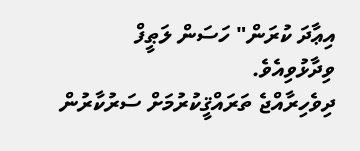އިޢާދަ ކުރަން" ހަސަން ލަޠީފް ވިދާޅުވިއެވެ.
ދިވެހިރާއްޖެ ތަރައްޤީކުރުމަށް ސަރުކާރުން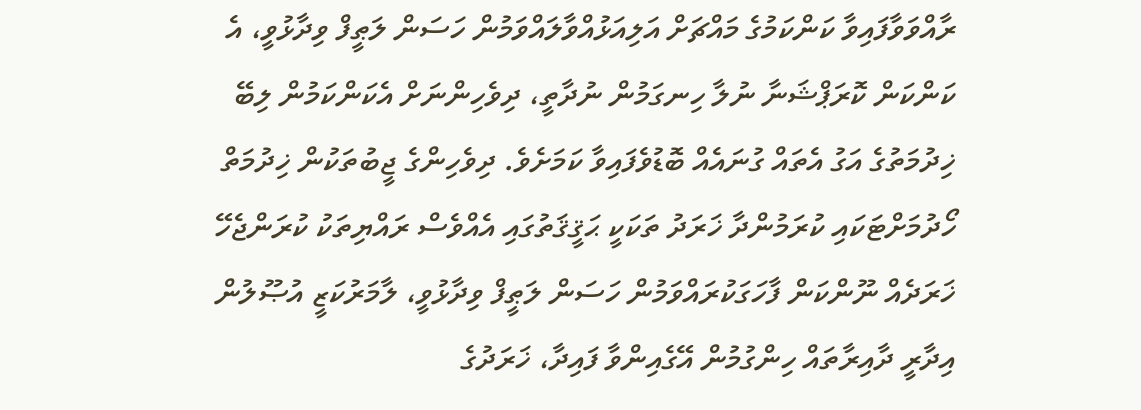ރާއްވަވާފައިވާ ކަންކަމުގެ މައްޗަށް އަލިއަޅުއްވާލައްވަމުން ހަސަން ލަޠީފް ވިދާޅުވީ، އެ ކަންކަން ކޮރަޕްޝަނާ ނުލާ ހިނގަމުން ނުދާތީ، ދިވެހިންނަށް އެކަންކަމުން ލިބޭ ޚިދުމަތުގެ އަގު އެތައް ގުނައެއް ބޮޑުވެފައިވާ ކަމަށެވެ. ދިވެހިންގެ ޖީބުތަކުން ޚިދުމަތް ހޯދުމަށްޓަކައި ކުރަމުންދާ ޚަރަދު ތަކަކީ ޙަޤީޤަތުގައި އެއްވެސް ރައްޔިތަކު ކުރަންޖެހޭ ޚަރަދެއް ނޫންކަން ފާހަގަކުރައްވަމުން ހަސަން ލަޠީފް ވިދާޅުވީ، ލާމަރުކަޒީ އުޞޫލުން އިދާރީ ދާއިރާތައް ހިންގުމުން އޭގެއިންވާ ފައިދާ، ޚަރަދުގެ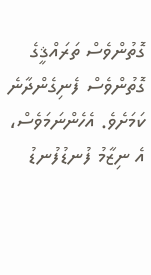ގޮތުންވެސް ތަރައްޤީގެ ގޮތުންވެސް ފެނިގެންދާނެ ކަމަށެވެ. އެހެންނަމަވެސް، އެ ނިޒާމު ފުނޑުފުނޑު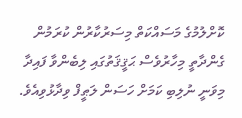ކޮށްލުމުގެ މަސައްކަތް މިސަރުކާރުން ކުރަމުން ގެންދާތީ މިހާރުވެސް ޙަޤީޤަތުގައި ލިބެންވާ ފައިދާ މިވަނީ ނުލިބި ކަމަށް ހަސަން ލަޠީފް ވިދާޅުވިއެވެ.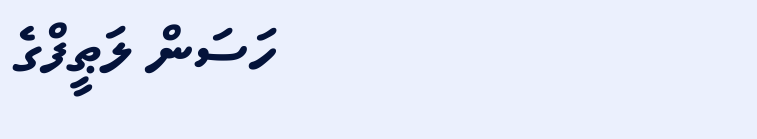ހަސަން ލަޠީފްގެ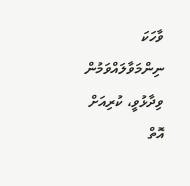ވާހަކަ ނިންމަވާލައްވަމުން ވިދާޅުވީ، ކުރިއަށް އޮތް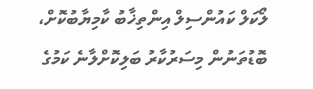ލޯކަލް ކައުންސިލް އިންތިޚާބު ކާމިޔާބުކޮށް، ބޮޑުތަނުން މިސަރުކާރު ބަލިކޮށްލާނެ ކަމުގެ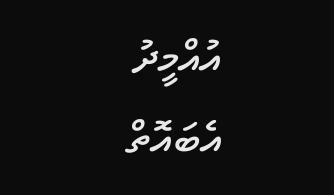އުއްމީދު އެބައޮތް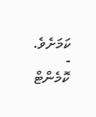ކަމަށެވެ.
- ކޮމެންޓް